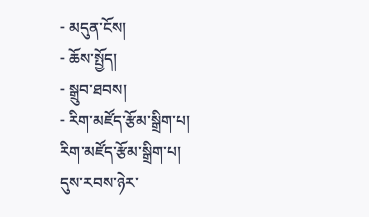- མདུན་ངོས།
- ཆོས་སྤྱོད།
- སྒྲུབ་ཐབས།
- རིག་མཛོད་རྩོམ་སྒྲིག་པ།
རིག་མཛོད་རྩོམ་སྒྲིག་པ།
དུས་རབས་ཉེར་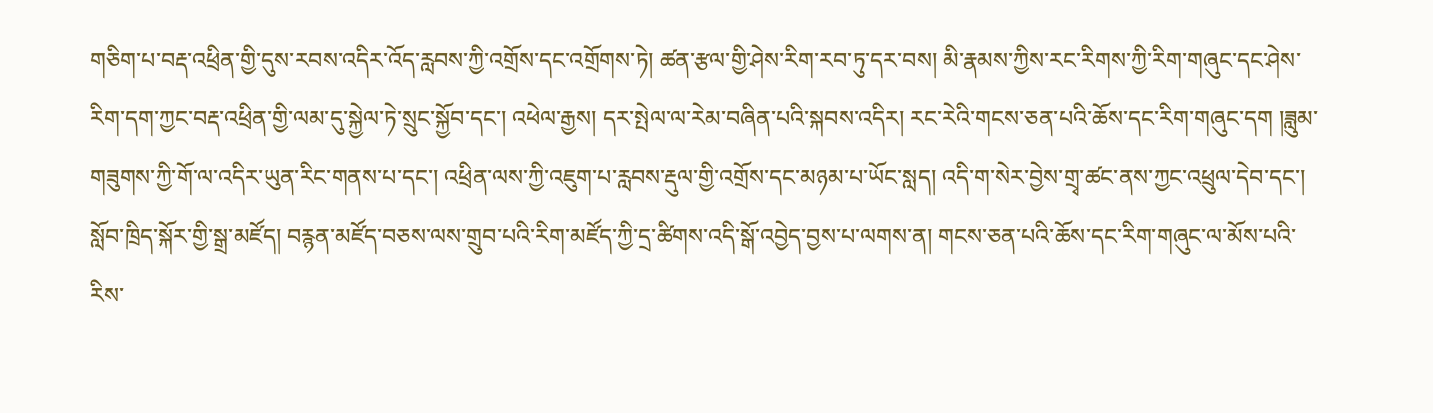གཅིག་པ་བརྡ་འཕྲིན་གྱི་དུས་རབས་འདིར་འོད་རླབས་ཀྱི་འགྲོས་དང་འགྲོགས་ཏེ། ཚན་རྩལ་གྱི་ཤེས་རིག་རབ་ཏུ་དར་བས། མི་རྣམས་ཀྱིས་རང་རིགས་ཀྱི་རིག་གཞུང་དང་ཤེས་རིག་དག་ཀྱང་བརྡ་འཕྲིན་གྱི་ལམ་དུ་སྐྱེལ་ཏེ་སྲུང་སྐྱོབ་དང་། འཕེལ་རྒྱས། དར་སྤེལ་ལ་རེམ་བཞིན་པའི་སྐབས་འདིར། རང་རེའི་གངས་ཅན་པའི་ཆོས་དང་རིག་གཞུང་དག །ཟླུམ་གཟུགས་ཀྱི་གོ་ལ་འདིར་ཡུན་རིང་གནས་པ་དང་། འཕྲིན་ལས་ཀྱི་འཇུག་པ་རླབས་རྡུལ་གྱི་འགྲོས་དང་མཉམ་པ་ཡོང་སླད། འདི་ག་སེར་བྱེས་གྲྭ་ཚང་ནས་ཀྱང་འཕྲུལ་དེབ་དང་། སློབ་ཁྲིད་སྐོར་གྱི་སྒྲ་མཛོད། བརྙན་མཛོད་བཅས་ལས་གྲུབ་པའི་རིག་མཛོད་ཀྱི་དྲ་ཚིགས་འདི་སྒོ་འབྱེད་བྱས་པ་ལགས་ན། གངས་ཅན་པའི་ཆོས་དང་རིག་གཞུང་ལ་མོས་པའི་རིས་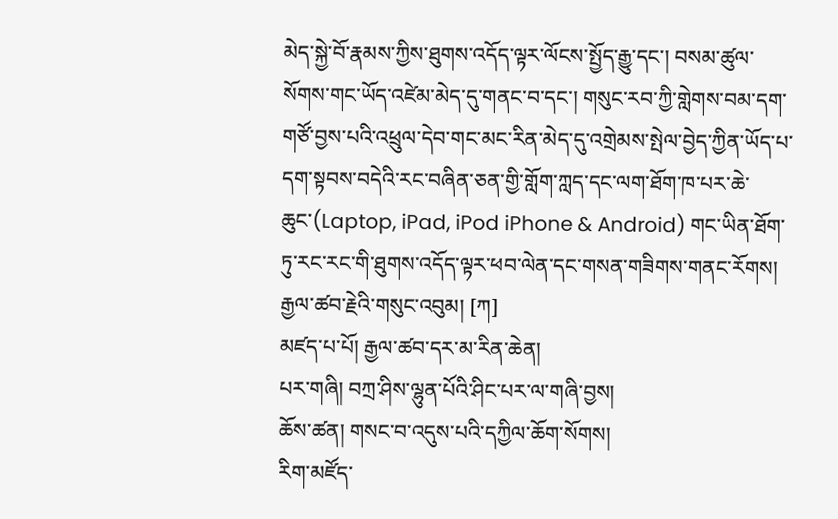མེད་སྐྱེ་བོ་རྣམས་ཀྱིས་ཐུགས་འདོད་ལྟར་ལོངས་སྤྱོད་རྒྱུ་དང་། བསམ་ཚུལ་སོགས་གང་ཡོད་འཛེམ་མེད་དུ་གནང་བ་དང་། གསུང་རབ་ཀྱི་གླེགས་བམ་དག་གཙོ་བྱས་པའི་འཕྲུལ་དེབ་གང་མང་རིན་མེད་དུ་འགྲེམས་སྤེལ་བྱེད་ཀྱིན་ཡོད་པ་དག་སྟབས་བདེའི་རང་བཞིན་ཅན་གྱི་གློག་ཀླད་དང་ལག་ཐོག་ཁ་པར་ཆེ་ཆུང་(Laptop, iPad, iPod iPhone & Android) གང་ཡིན་ཐོག་ཏུ་རང་རང་གི་ཐུགས་འདོད་ལྟར་ཕབ་ལེན་དང་གསན་གཟིགས་གནང་རོགས།
རྒྱལ་ཚབ་རྗེའི་གསུང་འབུམ། [ཀ]
མཛད་པ་པོ། རྒྱལ་ཚབ་དར་མ་རིན་ཆེན།
པར་གཞི། བཀྲ་ཤིས་ལྷུན་པོའི་ཤིང་པར་ལ་གཞི་བྱས།
ཆོས་ཚན། གསང་བ་འདུས་པའི་དཀྱིལ་ཆོག་སོགས།
རིག་མཛོད་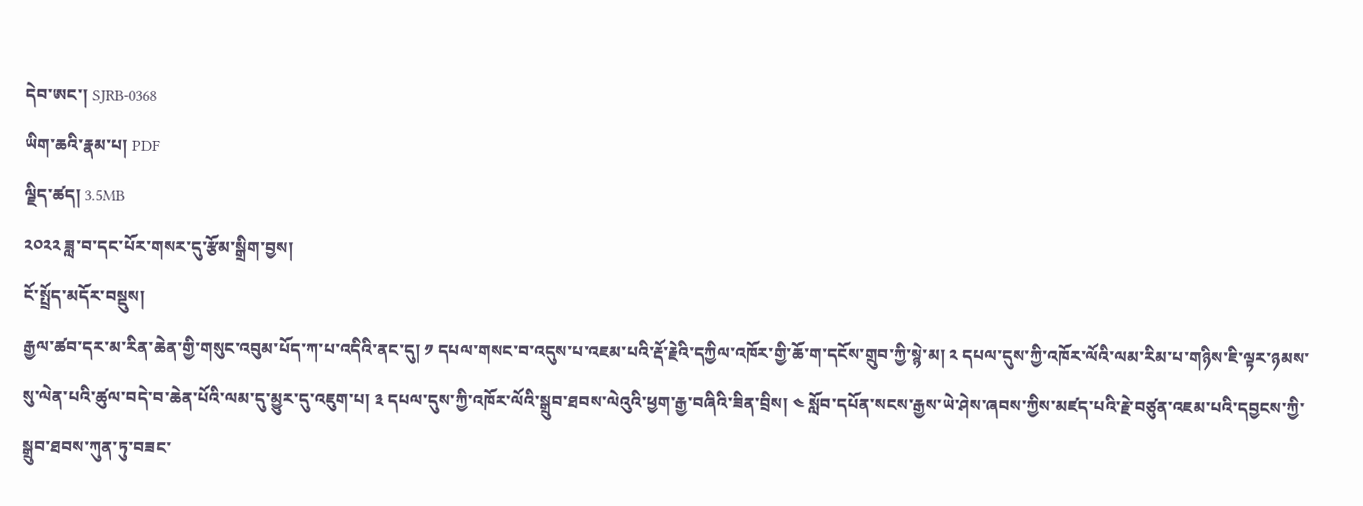དེབ་ཨང་། SJRB-0368
ཡིག་ཆའི་རྣམ་པ། PDF
ལྗིད་ཚད། 3.5MB
༢༠༢༢ ཟླ་བ་དང་པོར་གསར་དུ་རྩོམ་སྒྲིག་བྱས།
ངོ་སྤྲོད་མདོར་བསྡུས།
རྒྱལ་ཚབ་དར་མ་རིན་ཆེན་གྱི་གསུང་འབུམ་པོད་ཀ་པ་འདིའི་ནང་དུ། ༡ དཔལ་གསང་བ་འདུས་པ་འཇམ་པའི་རྡོ་རྗེའི་དཀྱིལ་འཁོར་གྱི་ཆོ་ག་དངོས་གྲུབ་ཀྱི་སྙེ་མ། ༢ དཔལ་དུས་ཀྱི་འཁོར་ལོའི་ལམ་རིམ་པ་གཉིས་ཇི་ལྟར་ཉམས་སུ་ལེན་པའི་ཚུལ་བདེ་བ་ཆེན་པོའི་ལམ་དུ་མྱུར་དུ་འཇུག་པ། ༣ དཔལ་དུས་ཀྱི་འཁོར་ལོའི་སྒྲུབ་ཐབས་ལེའུའི་ཕྱག་རྒྱ་བཞིའི་ཟིན་བྲིས། ༤ སློབ་དཔོན་སངས་རྒྱས་ཡེ་ཤེས་ཞབས་ཀྱིས་མཛད་པའི་རྗེ་བཙུན་འཇམ་པའི་དབྱངས་ཀྱི་སྒྲུབ་ཐབས་ཀུན་ཏུ་བཟང་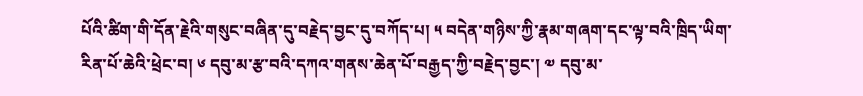པོའི་ཚིག་གི་དོན་རྗེའི་གསུང་བཞིན་དུ་བརྗེད་བྱང་དུ་བཀོད་པ། ༥ བདེན་གཉིས་ཀྱི་རྣམ་གཞག་དང་ལྟ་བའི་ཁྲིད་ཡིག་རིན་པོ་ཆེའི་ཕྲེང་བ། ༦ དབུ་མ་རྩ་བའི་དཀའ་གནས་ཆེན་པོ་བརྒྱད་ཀྱི་བརྗེད་བྱང་། ༧ དབུ་མ་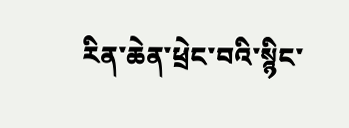རིན་ཆེན་ཕྲེང་བའི་སྙིང་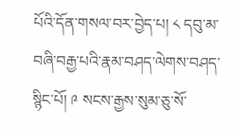པོའི་དོན་གསལ་བར་བྱེད་པ། ༨ དབུ་མ་བཞི་བརྒྱ་པའི་རྣམ་བཤད་ལེགས་བཤད་སྙིང་པོ། ༩ སངས་རྒྱས་སུམ་ཅུ་སོ་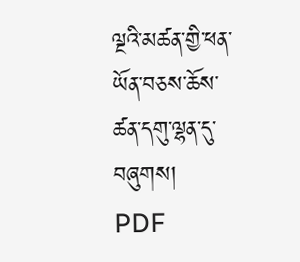ལྔའི་མཚན་གྱི་ཕན་ཡོན་བཅས་ཆོས་ཚན་དགུ་ལྷན་དུ་བཞུགས།
PDF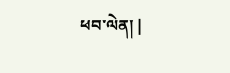ཕབ་ལེན། |